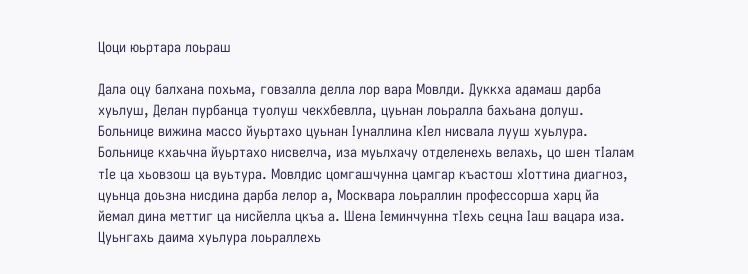Цоци юьртара лоьраш

Дала оцу балхана похьма, говзалла делла лор вара Мовлди. Дуккха адамаш дарба хуьлуш, Делан пурбанца туолуш чекхбевлла, цуьнан лоьралла бахьана долуш. Больнице вижина массо йуьртахо цуьнан Iуналлина кIел нисвала лууш хуьлура. Больнице кхаьчна йуьртахо нисвелча, иза муьлхачу отделенехь велахь, цо шен тIалам тIе ца хьовзош ца вуьтура. Мовлдис цомгашчунна цамгар къастош хIоттина диагноз, цуьнца доьзна нисдина дарба лелор а, Москвара лоьраллин профессорша харц йа йемал дина меттиг ца нисйелла цкъа а. Шена Iеминчунна тIехь сецна Iаш вацара иза. Цуьнгахь даима хуьлура лоьраллехь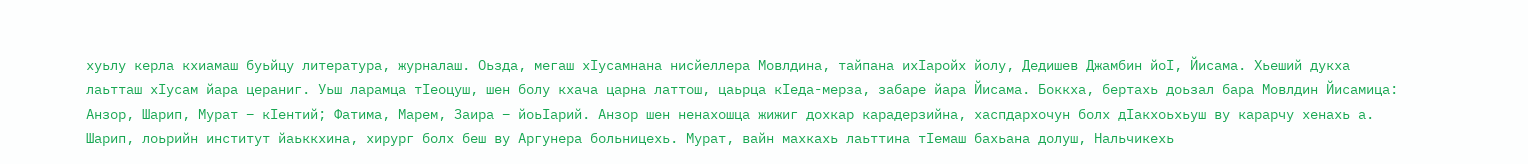хуьлу керла кхиамаш буьйцу литература, журналаш. Оьзда, мегаш хIусамнана нисйеллера Мовлдина, тайпана ихIаройх йолу, Дедишев Джамбин йоI, Йисама. Хьеший дукха лаьтташ хIусам йара цераниг. Уьш ларамца тIеоцуш, шен болу кхача царна латтош, цаьрца кIеда-мерза, забаре йара Йисама. Боккха, бертахь доьзал бара Мовлдин Йисамица: Анзор, Шарип, Мурат – кIентий; Фатима, Марем, Заира – йоьIарий. Анзор шен ненахошца жижиг дохкар карадерзийна, хаспдархочун болх дIакхоьхьуш ву карарчу хенахь а. Шарип, лоьрийн институт йаьккхина, хирург болх беш ву Аргунера больницехь. Мурат, вайн махкахь лаьттина тIемаш бахьана долуш, Нальчикехь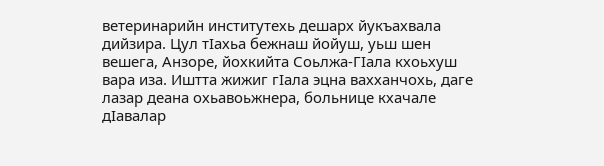ветеринарийн институтехь дешарх йукъахвала дийзира. Цул тIахьа бежнаш йойуш, уьш шен вешега, Анзоре, йохкийта Соьлжа-ГIала кхоьхуш вара иза. Иштта жижиг гIала эцна вахханчохь, даге лазар деана охьавоьжнера, больнице кхачале дIавалар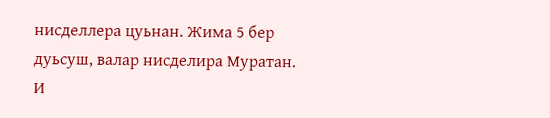нисделлера цуьнан. Жима 5 бер дуьсуш, валар нисделира Муратан.
И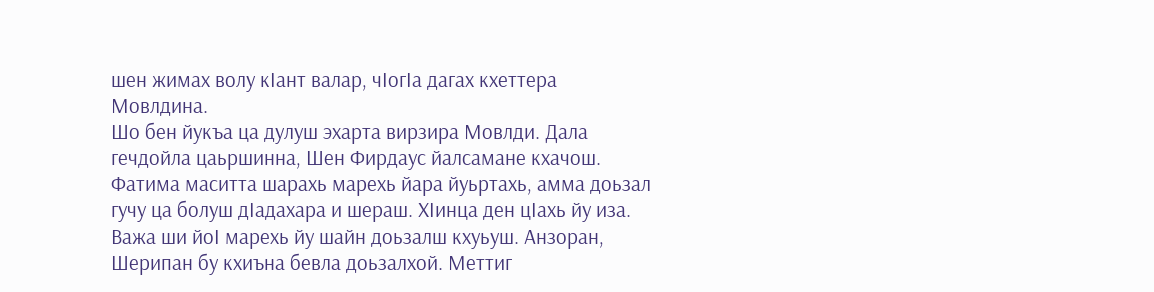шен жимах волу кIант валар, чIогIа дагах кхеттера Мовлдина.
Шо бен йукъа ца дулуш эхарта вирзира Мовлди. Дала гечдойла цаьршинна, Шен Фирдаус йалсамане кхачош. Фатима маситта шарахь марехь йара йуьртахь, амма доьзал гучу ца болуш дIадахара и шераш. ХIинца ден цIахь йу иза. Важа ши йоI марехь йу шайн доьзалш кхуьуш. Анзоран, Шерипан бу кхиъна бевла доьзалхой. Меттиг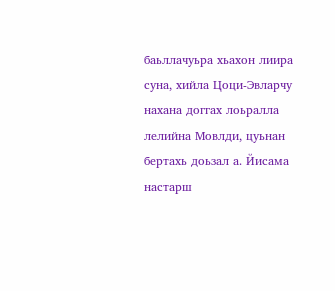баьллачуьра хьахон лиира суна, хийла Цоци-Эвларчу нахана доггах лоьралла лелийна Мовлди, цуьнан бертахь доьзал а. Йисама настарш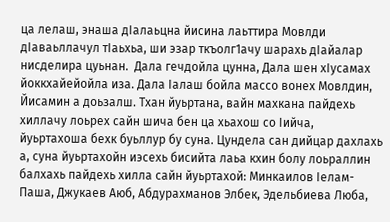ца лелаш, энаша дIалаьцна йисина лаьттира Мовлди дIаваьллачул тIаьхьа, ши эзар ткъолг1ачу шарахь дIайалар нисделира цуьнан.  Дала гечдойла цунна, Дала шен хIусамах йоккхайейойла иза. Дала Iалаш бойла массо вонех Мовлдин, Йисамин а доьзалш. Тхан йуьртана, вайн махкана пайдехь хиллачу лоьрех сайн шича бен ца хьахош со Iийча, йуьртахоша бехк буьллур бу суна. Цундела сан дийцар дахлахь а, суна йуьртахойн иэсехь бисийта лаьа кхин болу лоьраллин балхахь пайдехь хилла сайн йуьртахой: Минкаилов Iелам-Паша, Джукаев Аюб, Абдурахманов Элбек, Эдельбиева Люба,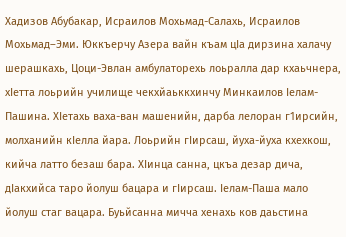Хадизов Абубакар, Исраилов Мохьмад-Салахь, Исраилов Мохьмад–Эми. Юккъерчу Азера вайн къам цIа дирзина халачу шерашкахь, Цоци-Эвлан амбулаторехь лоьралла дар кхаьчнера, хIетта лоьрийн училище чекхйаьккхинчу Минкаилов Iелам-Пашина. ХIетахь ваха-ван машенийн, дарба лелоран г1ирсийн, молханийн кIелла йара. Лоьрийн гIирсаш, йуха-йуха кхехкош, кийча латто безаш бара. ХIинца санна, цкъа дезар дича, дIакхийса таро йолуш бацара и гIирсаш. Iелам-Паша мало йолуш стаг вацара. Буьйсанна мичча хенахь ков даьстина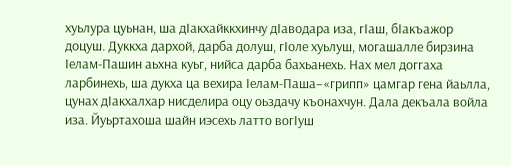хуьлура цуьнан, ша дIакхайккхинчу дIаводара иза, гIаш, бIакъажор доцуш. Дуккха дархой, дарба долуш, гIоле хуьлуш, могашалле бирзина Iелам-Пашин аьхна куьг, нийса дарба бахьанехь. Нах мел доггаха ларбинехь, ша дукха ца вехира Iелам-Паша–«грипп» цамгар гена йаьлла, цунах дIакхалхар нисделира оцу оьздачу къонахчун. Дала декъала войла иза. Йуьртахоша шайн иэсехь латто вогIуш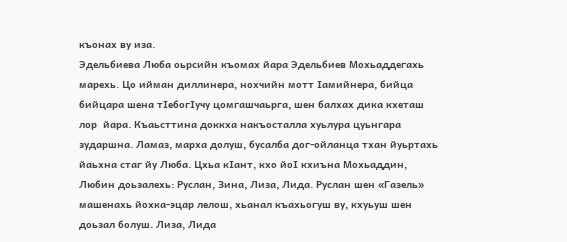къонах ву иза.
Эдельбиева Люба оьрсийн къомах йара Эдельбиев Мохьаддегахь марехь. Цо ийман диллинера, нохчийн мотт Iамийнера, бийца бийцара шена тIебогIучу цомгашчаьрга, шен балхах дика кхеташ лор  йара. Къаьсттина доккха накъосталла хуьлура цуьнгара зударшна. Ламаз, марха долуш, бусалба дог-ойланца тхан йуьртахь йаьхна стаг йу Люба. Цхьа кIант, кхо йоI кхиъна Мохьаддин, Любин доьзалехь: Руслан, Зина, Лиза, Лида. Руслан шен «Газель» машенахь йохка-эцар лелош, хьанал къахьогуш ву, кхуьуш шен доьзал болуш. Лиза, Лида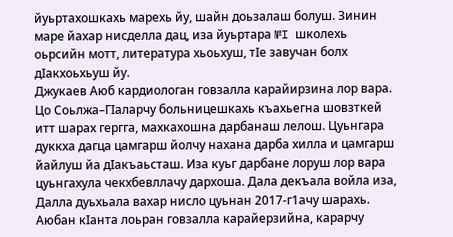йуьртахошкахь марехь йу, шайн доьзалаш болуш. Зинин маре йахар нисделла дац, иза йуьртара №I школехь оьрсийн мотт, литература хьоьхуш, тIе завучан болх дIакхоьхьуш йу.
Джукаев Аюб кардиологан говзалла карайирзина лор вара. Цо Соьлжа–ГIаларчу больницешкахь къахьегна шовзткей итт шарах гергга, махкахошна дарбанаш лелош. Цуьнгара дуккха дагца цамгарш йолчу нахана дарба хилла и цамгарш йайлуш йа дIакъаьсташ. Иза куьг дарбане лоруш лор вара цуьнгахула чекхбевллачу дархоша. Дала декъала войла иза, Далла дуьхьала вахар нисло цуьнан 2017-г1ачу шарахь. Аюбан кIанта лоьран говзалла карайерзийна, карарчу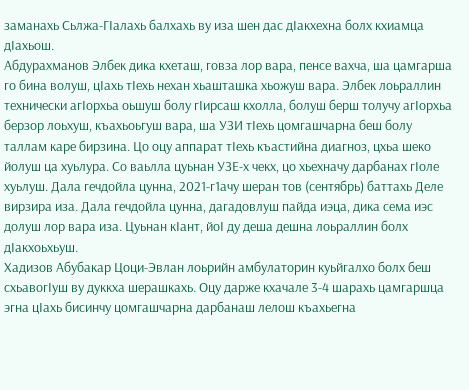заманахь Сьлжа-ГIалахь балхахь ву иза шен дас дIакхехна болх кхиамца дIахьош.
Абдурахманов Элбек дика кхеташ, говза лор вара, пенсе вахча, ша цамгарша го бина волуш, цIахь тIехь нехан хьашташка хьожуш вара. Элбек лоьраллин технически агIорхьа оьшуш болу гIирсаш кхолла, болуш берш толучу агIорхьа берзор лоьхуш, къахьоьгуш вара, ша УЗИ тIехь цомгашчарна беш болу таллам каре бирзина. Цо оцу аппарат тIехь къастийна диагноз, цхьа шеко йолуш ца хуьлура. Со ваьлла цуьнан УЗЕ-х чекх, цо хьехначу дарбанах гIоле хуьлуш. Дала гечдойла цунна, 2021-г1ачу шеран тов (сентябрь) баттахь Деле вирзира иза. Дала гечдойла цунна, дагадовлуш пайда иэца, дика сема иэс долуш лор вара иза. Цуьнан кIант, йоI ду деша дешна лоьраллин болх дIакхоьхьуш.
Хадизов Абубакар Цоци-Эвлан лоьрийн амбулаторин куьйгалхо болх беш схьавогIуш ву дуккха шерашкахь. Оцу дарже кхачале 3-4 шарахь цамгаршца эгна цIахь бисинчу цомгашчарна дарбанаш лелош къахьегна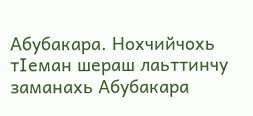Абубакара. Нохчийчохь тIеман шераш лаьттинчу заманахь Абубакара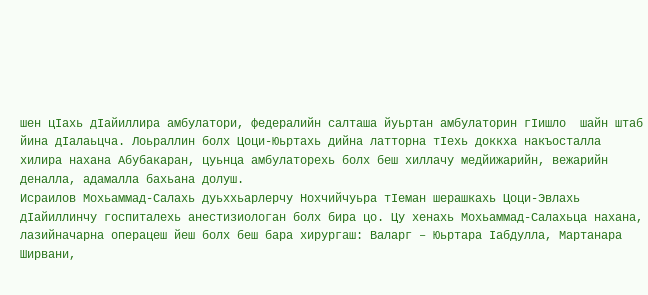шен цIахь дIайиллира амбулатори, федералийн салташа йуьртан амбулаторин гIишло  шайн штаб йина дIалаьцча. Лоьраллин болх Цоци-Юьртахь дийна латторна тIехь доккха накъосталла хилира нахана Абубакаран, цуьнца амбулаторехь болх беш хиллачу медйижарийн, вежарийн деналла, адамалла бахьана долуш.
Исраилов Мохьаммад-Салахь дуьххьарлерчу Нохчийчуьра тIеман шерашкахь Цоци-Эвлахь дIайиллинчу госпиталехь анестизиологан болх бира цо. Цу хенахь Мохьаммад-Салахьца нахана, лазийначарна операцеш йеш болх беш бара хирургаш: Валарг – Юьртара Iабдулла, Мартанара Ширвани,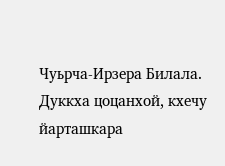Чуьрча-Ирзера Билала. Дуккха цоцанхой, кхечу йарташкара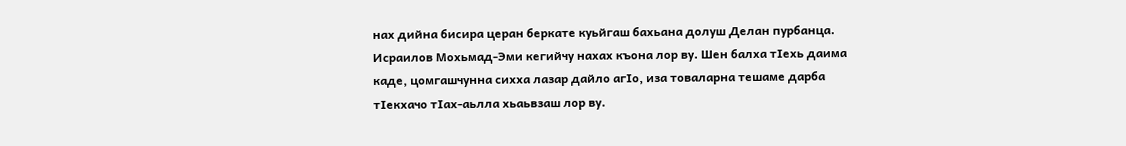нах дийна бисира церан беркате куьйгаш бахьана долуш Делан пурбанца.
Исраилов Мохьмад-Эми кегийчу нахах къона лор ву. Шен балха тIехь даима каде, цомгашчунна сихха лазар дайло агIо, иза товаларна тешаме дарба тIекхачо тIах-аьлла хьаьвзаш лор ву.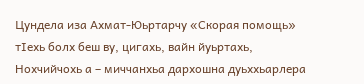Цундела иза Ахмат-Юьртарчу «Скорая помощь» тIехь болх беш ву, цигахь, вайн йуьртахь, Нохчийчохь а – миччанхьа дархошна дуьххьарлера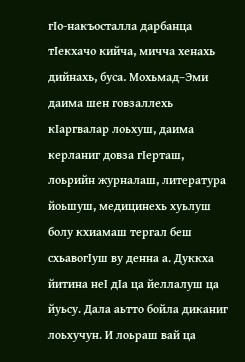гIо-накъосталла дарбанца тIекхачо кийча, мичча хенахь дийнахь, буса. Мохьмад–Эми даима шен говзаллехь кIаргвалар лоьхуш, даима керланиг довза гIерташ, лоьрийн журналаш, литература йоьшуш, медицинехь хуьлуш болу кхиамаш тергал беш схьавогIуш ву денна а. Дуккха йитина неI дIа ца йеллалуш ца йуьсу. Дала аьтто бойла диканиг лоьхучун. И лоьраш вай ца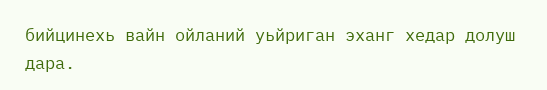бийцинехь вайн ойланий уьйриган эханг хедар долуш дара.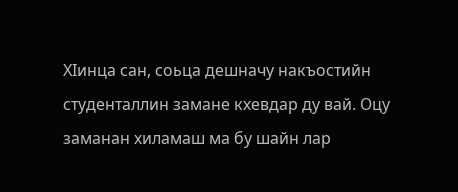ХIинца сан, соьца дешначу накъостийн студенталлин замане кхевдар ду вай. Оцу заманан хиламаш ма бу шайн лар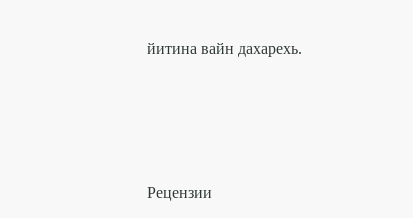йитина вайн дахарехь.




Рецензии